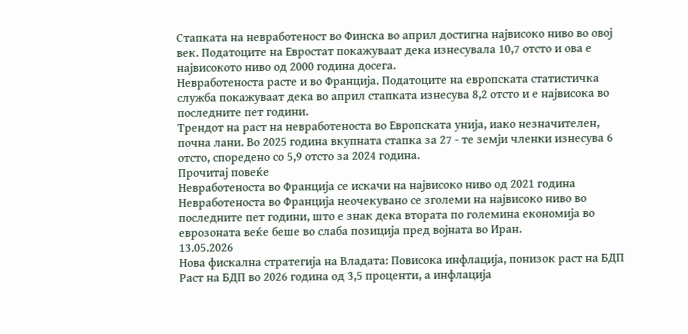Стапката на невработеност во Финска во април достигна највисоко ниво во овој век. Податоците на Евростат покажуваат дека изнесувала 10,7 отсто и ова е највисокото ниво од 2000 година досега.
Невработеноста расте и во Франција. Податоците на европската статистичка служба покажуваат дека во април стапката изнесува 8,2 отсто и е највисока во последните пет години.
Трендот на раст на невработеноста во Европската унија, иако незначителен, почна лани. Во 2025 година вкупната стапка за 27 - те земји членки изнесува 6 отсто, споредено со 5,9 отсто за 2024 година.
Прочитај повеќе
Невработеноста во Франција се искачи на највисоко ниво од 2021 година
Невработеноста во Франција неочекувано се зголеми на највисоко ниво во последните пет години, што е знак дека втората по големина економија во еврозоната веќе беше во слаба позиција пред војната во Иран.
13.05.2026
Нова фискална стратегија на Владата: Повисока инфлација, понизок раст на БДП
Раст на БДП во 2026 година од 3,5 проценти, а инфлација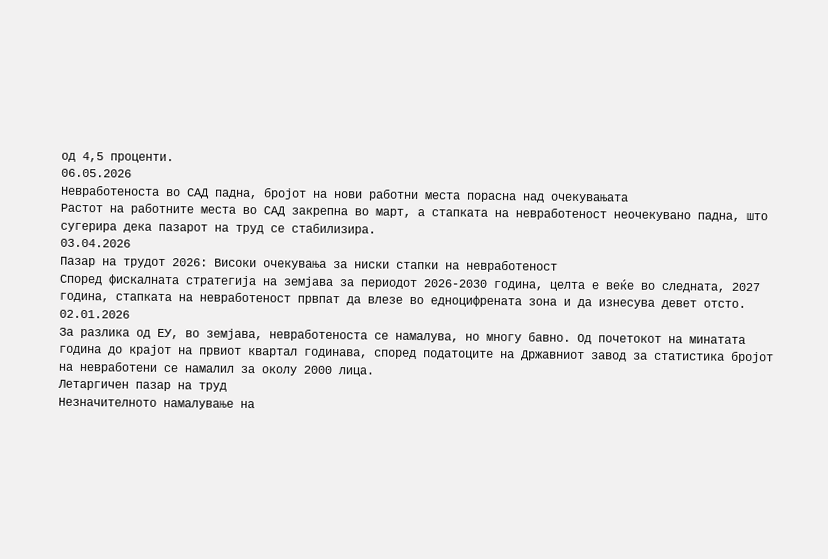од 4,5 проценти.
06.05.2026
Невработеноста во САД падна, бројот на нови работни места порасна над очекувањата
Растот на работните места во САД закрепна во март, а стапката на невработеност неочекувано падна, што сугерира дека пазарот на труд се стабилизира.
03.04.2026
Пазар на трудот 2026: Високи очекувања за ниски стапки на невработеност
Според фискалната стратегија на земјава за периодот 2026-2030 година, целта е веќе во следната, 2027 година, стапката на невработеност првпат да влезе во едноцифрената зона и да изнесува девет отсто.
02.01.2026
За разлика од ЕУ, во земјава, невработеноста се намалува, но многу бавно. Од почетокот на минатата година до крајот на првиот квартал годинава, според податоците на Државниот завод за статистика бројот на невработени се намалил за околу 2000 лица.
Летаргичен пазар на труд
Незначителното намалување на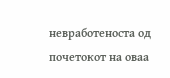невработеноста од почетокот на оваа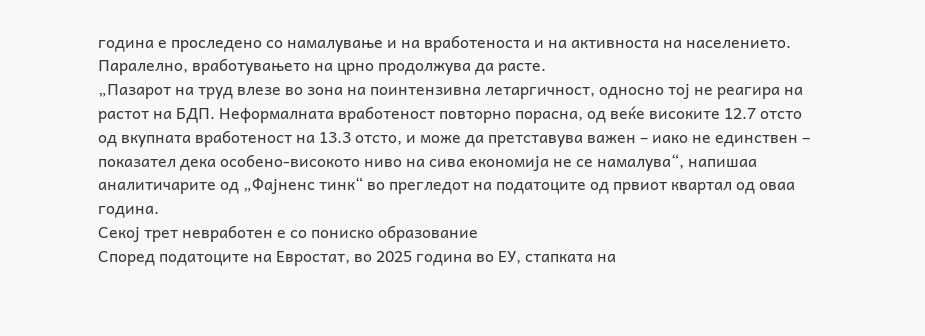година е проследено со намалување и на вработеноста и на активноста на населението. Паралелно, вработувањето на црно продолжува да расте.
„Пазарот на труд влезе во зона на поинтензивна летаргичност, односно тој не реагира на растот на БДП. Неформалната вработеност повторно порасна, од веќе високите 12.7 отсто од вкупната вработеност на 13.3 отсто, и може да претставува важен – иако не единствен – показател дека особено-високото ниво на сива економија не се намалува“, напишаа аналитичарите од „Фајненс тинк“ во прегледот на податоците од првиот квартал од оваа година.
Секој трет невработен е со пониско образование
Според податоците на Евростат, во 2025 година во ЕУ, стапката на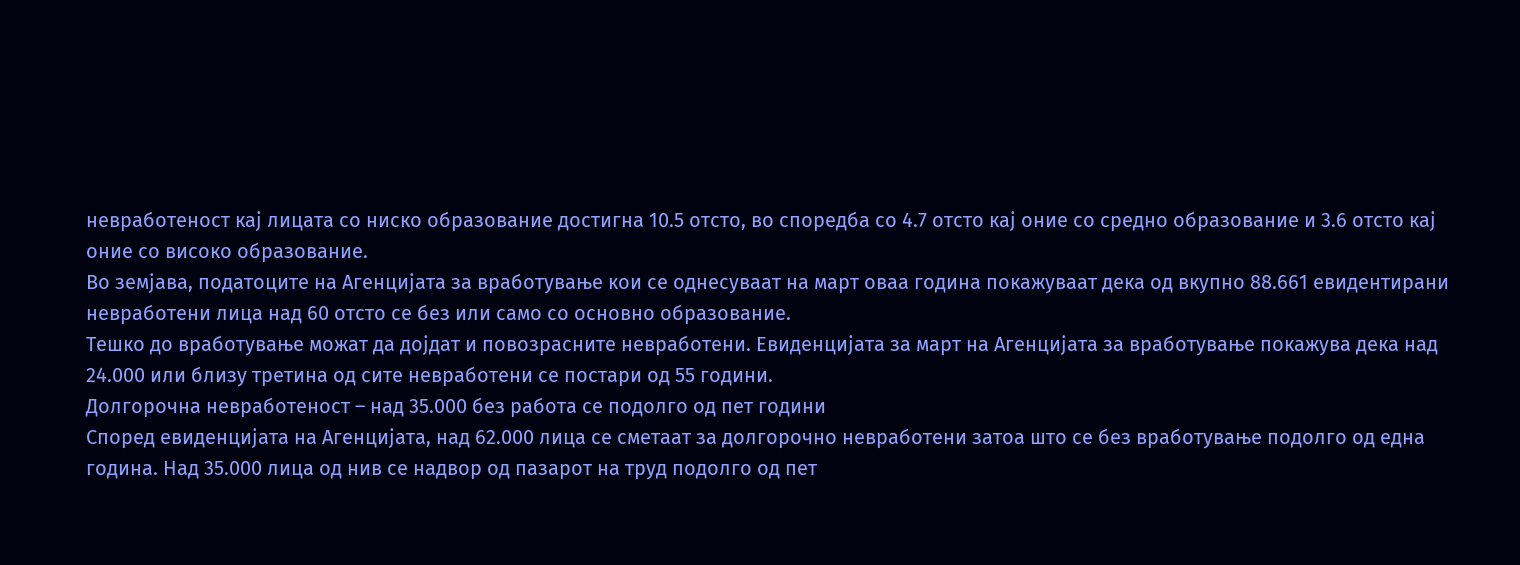невработеност кај лицата со ниско образование достигна 10.5 отсто, во споредба со 4.7 отсто кај оние со средно образование и 3.6 отсто кај оние со високо образование.
Во земјава, податоците на Агенцијата за вработување кои се однесуваат на март оваа година покажуваат дека од вкупно 88.661 евидентирани невработени лица над 60 отсто се без или само со основно образование.
Тешко до вработување можат да дојдат и повозрасните невработени. Евиденцијата за март на Агенцијата за вработување покажува дека над 24.000 или близу третина од сите невработени се постари од 55 години.
Долгорочна невработеност – над 35.000 без работа се подолго од пет години
Според евиденцијата на Агенцијата, над 62.000 лица се сметаат за долгорочно невработени затоа што се без вработување подолго од една година. Над 35.000 лица од нив се надвор од пазарот на труд подолго од пет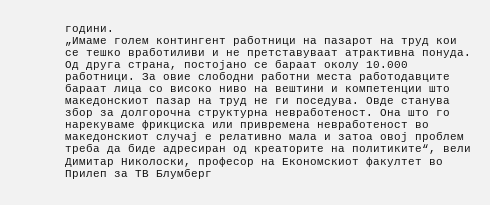години.
„Имаме голем контингент работници на пазарот на труд кои се тешко вработиливи и не претставуваат атрактивна понуда. Од друга страна, постојано се бараат околу 10.000 работници. За овие слободни работни места работодавците бараат лица со високо ниво на вештини и компетенции што македонскиот пазар на труд не ги поседува. Овде станува збор за долгорочна структурна невработеност. Она што го нарекуваме фрикциска или привремена невработеност во македонскиот случај е релативно мала и затоа овој проблем треба да биде адресиран од креаторите на политиките“, вели Димитар Николоски, професор на Економскиот факултет во Прилеп за ТВ Блумберг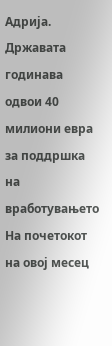Адрија.
Државата годинава одвои 40 милиони евра за поддршка на вработувањето
На почетокот на овој месец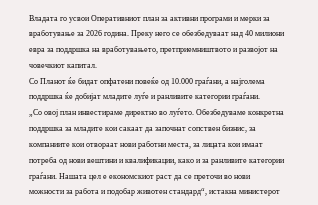Владата го усвои Оперативниот план за активни програми и мерки за вработување за 2026 година. Преку него се обезбедуваат над 40 милиони евра за поддршка на вработувањето, претприемништвото и развојот на човечкиот капитал.
Со Планот ќе бидат опфатени повеќе од 10.000 граѓани, а најголема поддршка ќе добијат младите луѓе и ранливите категории граѓани.
„Со овој план инвестираме директно во луѓето. Обезбедуваме конкретна поддршка за младите кои сакаат да започнат сопствен бизнис, за компаниите кои отвораат нови работни места, за лицата кои имаат потреба од нови вештини и квалификации, како и за ранливите категории граѓани. Нашата цел е економскиот раст да се преточи во нови можности за работа и подобар животен стандард“, истакна министерот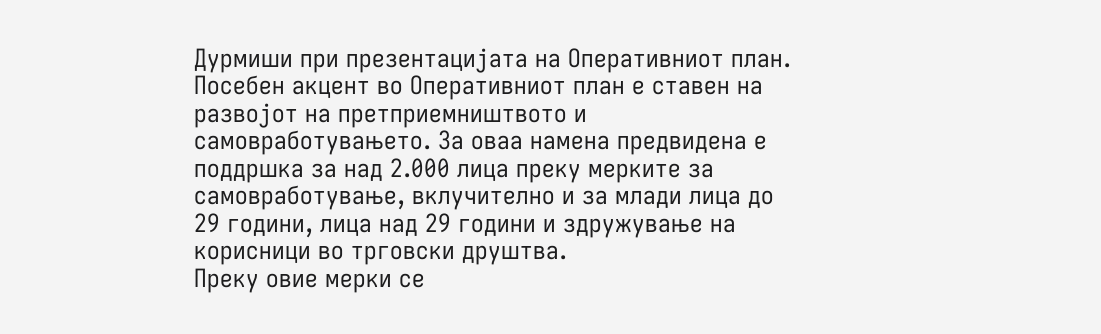Дурмиши при презентацијата на Оперативниот план.
Посебен акцент во Оперативниот план е ставен на развојот на претприемништвото и самовработувањето. За оваа намена предвидена е поддршка за над 2.000 лица преку мерките за самовработување, вклучително и за млади лица до 29 години, лица над 29 години и здружување на корисници во трговски друштва.
Преку овие мерки се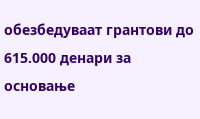обезбедуваат грантови до 615.000 денари за основање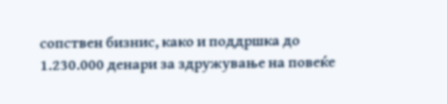сопствен бизнис, како и поддршка до 1.230.000 денари за здружување на повеќе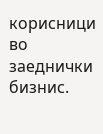корисници во заеднички бизнис.